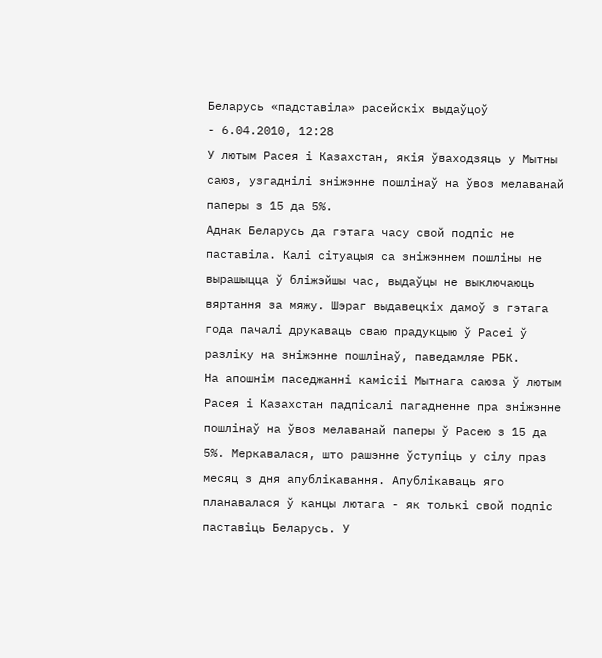Беларусь «падставіла» расейскіх выдаўцоў
- 6.04.2010, 12:28
У лютым Расея і Казахстан, якія ўваходзяць у Мытны саюз, узгаднілі зніжэнне пошлінаў на ўвоз мелаванай паперы з 15 да 5%.
Аднак Беларусь да гэтага часу свой подпіс не паставіла. Калі сітуацыя са зніжэннем пошліны не вырашыцца ў бліжэйшы час, выдаўцы не выключаюць вяртання за мяжу. Шэраг выдавецкіх дамоў з гэтага года пачалі друкаваць сваю прадукцыю ў Расеі ў разліку на зніжэнне пошлінаў, паведамляе РБК.
На апошнім паседжанні камісіі Мытнага саюза ў лютым Расея і Казахстан падпісалі пагадненне пра зніжэнне пошлінаў на ўвоз мелаванай паперы ў Расею з 15 да 5%. Меркавалася, што рашэнне ўступіць у сілу праз месяц з дня апублікавання. Апублікаваць яго планавалася ў канцы лютага - як толькі свой подпіс паставіць Беларусь. У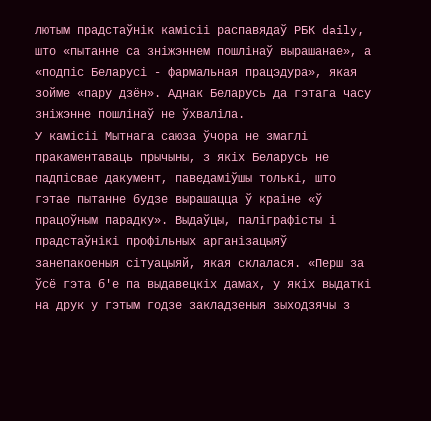лютым прадстаўнік камісіі распавядаў РБК daily, што «пытанне са зніжэннем пошлінаў вырашанае», а «подпіс Беларусі - фармальная працэдура», якая зойме «пару дзён». Аднак Беларусь да гэтага часу зніжэнне пошлінаў не ўхваліла.
У камісіі Мытнага саюза ўчора не змаглі пракаментаваць прычыны, з якіх Беларусь не падпісвае дакумент, паведаміўшы толькі, што гэтае пытанне будзе вырашацца ў краіне «ў працоўным парадку». Выдаўцы, паліграфісты і прадстаўнікі профільных арганізацыяў занепакоеныя сітуацыяй, якая склалася. «Перш за ўсё гэта б'е па выдавецкіх дамах, у якіх выдаткі на друк у гэтым годзе закладзеныя зыходзячы з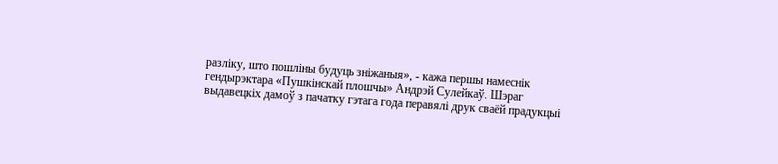разліку, што пошліны будуць зніжаныя», - кажа першы намеснік гендырэктара «Пушкінскай плошчы» Андрэй Сулейкаў. Шэраг выдавецкіх дамоў з пачатку гэтага года перавялі друк сваёй прадукцыі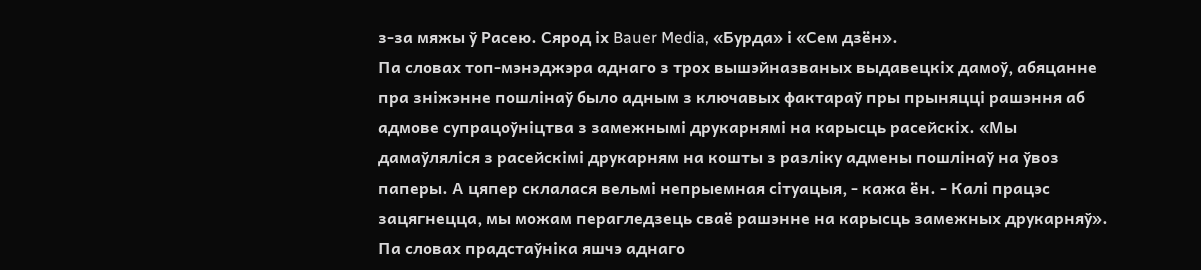з-за мяжы ў Расею. Сярод іх Bauer Media, «Бурда» і «Сем дзён».
Па словах топ-мэнэджэра аднаго з трох вышэйназваных выдавецкіх дамоў, абяцанне пра зніжэнне пошлінаў было адным з ключавых фактараў пры прыняцці рашэння аб адмове супрацоўніцтва з замежнымі друкарнямі на карысць расейскіх. «Мы дамаўляліся з расейскімі друкарням на кошты з разліку адмены пошлінаў на ўвоз паперы. А цяпер склалася вельмі непрыемная сітуацыя, - кажа ён. - Калі працэс зацягнецца, мы можам перагледзець сваё рашэнне на карысць замежных друкарняў». Па словах прадстаўніка яшчэ аднаго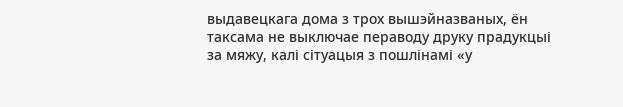выдавецкага дома з трох вышэйназваных, ён таксама не выключае пераводу друку прадукцыі за мяжу, калі сітуацыя з пошлінамі «у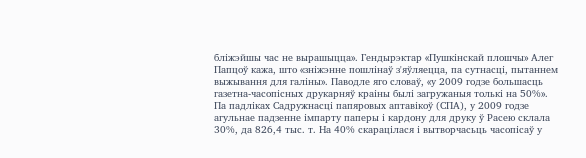бліжэйшы час не вырашыцца». Гендырэктар «Пушкінскай плошчы» Алег Папцоў кажа, што «зніжэнне пошлінаў з'яўляецца, па сутнасці, пытаннем выжывання для галіны». Паводле яго словаў, «у 2009 годзе большасць газетна-часопісных друкарняў краіны былі загружаныя толькі на 50%». Па падліках Садружнасці папяровых аптавікоў (СПА), у 2009 годзе агульнае падзенне імпарту паперы і кардону для друку ў Расею склала 30%, да 826,4 тыс. т. На 40% скарацілася і вытворчасьць часопісаў у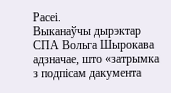Расеі.
Выканаўчы дырэктар СПА Вольга Шырокава адзначае, што «затрымка з подпісам дакумента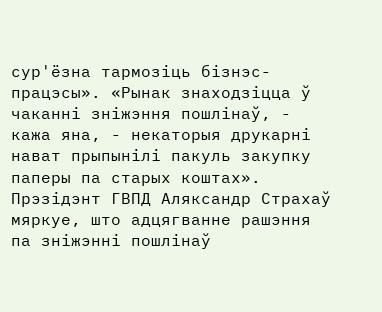сур'ёзна тармозіць бізнэс-працэсы». «Рынак знаходзіцца ў чаканні зніжэння пошлінаў, - кажа яна, - некаторыя друкарні нават прыпынілі пакуль закупку паперы па старых коштах». Прэзідэнт ГВПД Аляксандр Страхаў мяркуе, што адцягванне рашэння па зніжэнні пошлінаў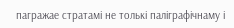пагражае стратамі не толькі паліграфічнаму і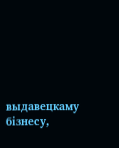выдавецкаму бізнесу,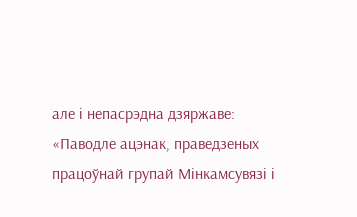але і непасрэдна дзяржаве: «Паводле ацэнак, праведзеных працоўнай групай Мінкамсувязі і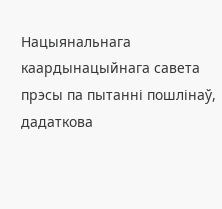Нацыянальнага каардынацыйнага савета прэсы па пытанні пошлінаў, дадаткова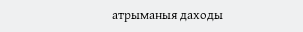атрыманыя даходы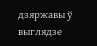дзяржавы ў выглядзе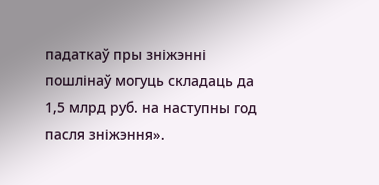падаткаў пры зніжэнні пошлінаў могуць складаць да 1,5 млрд руб. на наступны год пасля зніжэння».